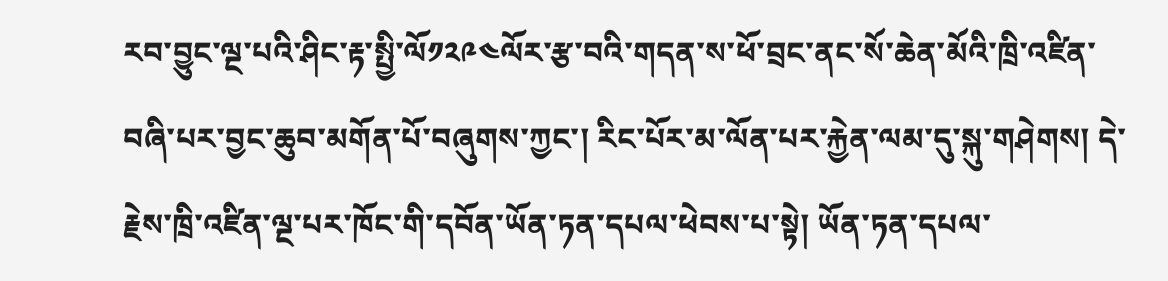རབ་བྱུང་ལྔ་པའི་ཤིང་རྟ་སྤྱི་ལོ༡༢༩༤ལོར་རྩ་བའི་གདན་ས་ཕོ་བྲང་ནང་སོ་ཆེན་མོའི་ཁྲི་འཛིན་བཞི་པར་བྱང་ཆུབ་མགོན་པོ་བཞུགས་ཀྱང་། རིང་པོར་མ་ལོན་པར་རྐྱེན་ལམ་དུ་སྐུ་གཤེགས། དེ་རྗེས་ཁྲི་འཛིན་ལྔ་པར་ཁོང་གི་དབོན་ཡོན་ཏན་དཔལ་ཕེབས་པ་སྟེ། ཡོན་ཏན་དཔལ་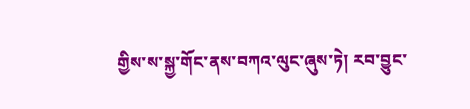གྱིས་ས་སྐྱ་གོང་ནས་བཀའ་ལུང་ཞུས་ཏེ། རབ་བྱུང་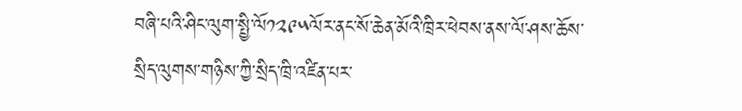བཞི་པའི་ཤིང་ལུག་སྤྱི་ལོ༡༢༩༥ལོར་ནང་སོ་ཆེན་མོའི་ཁྲིར་ཕེབས་ནས་ལོ་ཤས་ཆོས་སྲིད་ལུགས་གཉིས་ཀྱི་སྲིད་ཁྲི་འཛིན་པར་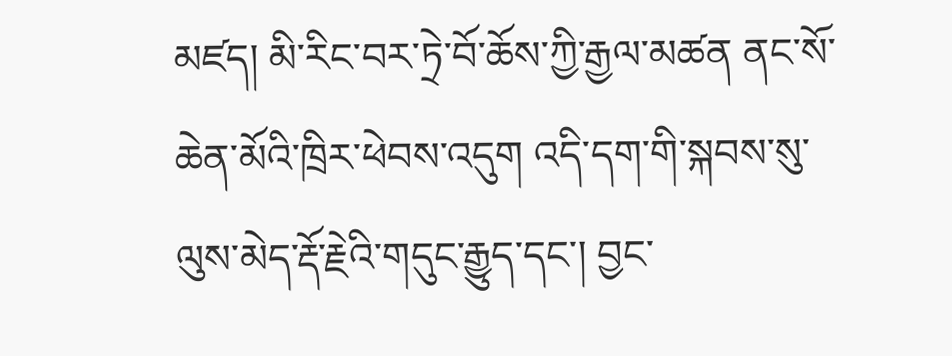མཛད། མི་རིང་བར་ཏྲེ་བོ་ཆོས་ཀྱི་རྒྱལ་མཚན ནང་སོ་ཆེན་མོའི་ཁྲིར་ཕེབས་འདུག འདི་དག་གི་སྐབས་སུ་ལུས་མེད་རྡོ་རྗེའི་གདུང་རྒྱུད་དང་། བྱང་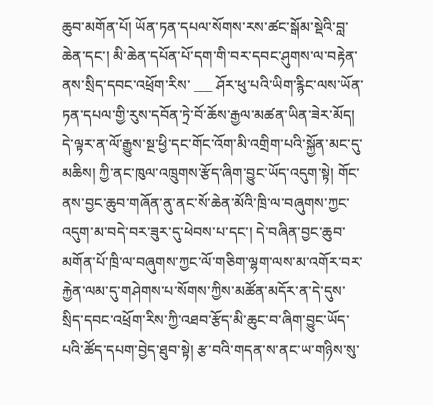ཆུབ་མགོན་པོ། ཡོན་ཏན་དཔལ་སོགས་རས་ཚང་སྒོམ་སྡེའི་བླ་ཆེན་དང་། མི་ཆེན་དཔོན་པོ་དག་གི་བར་དབང་ཤུགས་ལ་བརྟེན་ནས་སྲིད་དབང་འཕྲོག་རིས་ ___ ཤོར་ཕུ་པའི་ཡིག་རྙིང་ལས་ཡོན་ཏན་དཔལ་གྱི་རུས་དབོན་ཏྲེ་བོ་ཆོས་རྒྱལ་མཚན་ཡིན་ཟེར་མོད། དེ་ལྟར་ན་ལོ་རྒྱུས་སྔ་ཕྱི་དང་གོང་འོག་མི་འགྲིག་པའི་སྐྱོན་མང་དུ་མཆིས། ཀྱི་ནང་ཁུལ་འཁྲུགས་རྩོད་ཞིག་བྱུང་ཡོད་འདུག་སྟེ། གོང་ནས་བྱང་ཆུབ་གཞོན་ནུ་ནང་སོ་ཆེན་མོའི་ཁྲི་ལ་བཞུགས་ཀྱང་འདུག་མ་བདེ་བར་ཟུར་དུ་ཕེབས་པ་དང་། དེ་བཞིན་བྱང་ཆུབ་མགོན་པོ་ཁྲི་ལ་བཞུགས་ཀྱང་ལོ་གཅིག་ལྷག་ལས་མ་འགོར་བར་རྐྱེན་ལམ་དུ་གཤེགས་པ་སོགས་ཀྱིས་མཚོན་མདོར་ན་དེ་དུས་སྲིད་དབང་འཕྲོག་རིས་ཀྱི་འཐབ་རྩོད་མི་ཆུང་བ་ཞིག་བྱུང་ཡོད་པའི་ཚོད་དཔག་བྱེད་ཐུབ་སྟེ། རྩ་བའི་གདན་ས་ནང་ཡ་གཉིས་སུ་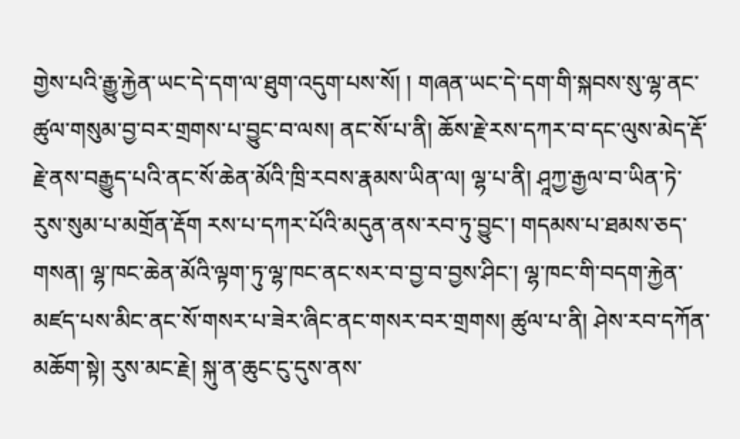གྱེས་པའི་རྒྱུ་རྐྱེན་ཡང་དེ་དག་ལ་ཐུག་འདུག་པས་སོ། ། གཞན་ཡང་དེ་དག་གི་སྐབས་སུ་ལྷ་ནང་ཚུལ་གསུམ་བྱ་བར་གྲགས་པ་བྱུང་བ་ལས། ནང་སོ་པ་ནི། ཆོས་རྗེ་རས་དཀར་བ་དང་ལུས་མེད་རྡོ་རྗེ་ནས་བརྒྱུད་པའི་ནང་སོ་ཆེན་མོའི་ཁྲི་རབས་རྣམས་ཡིན་ལ། ལྷ་པ་ནི། ཤཱཀྱ་རྒྱལ་བ་ཡིན་ཏེ་རུས་སུམ་པ་མགྲོན་རྡོག རས་པ་དཀར་པོའི་མདུན་ནས་རབ་ཏུ་བྱུང་། གདམས་པ་ཐམས་ཅད་གསན། ལྷ་ཁང་ཆེན་མོའི་ལྟག་ཏུ་ལྷ་ཁང་ནང་སར་བ་བྱ་བ་བྱས་ཤིང་། ལྷ་ཁང་གི་བདག་རྐྱེན་མཛད་པས་མིང་ནང་སོ་གསར་པ་ཟེར་ཞིང་ནང་གསར་བར་གྲགས། ཚུལ་པ་ནི། ཤེས་རབ་དཀོན་མཆོག་སྟེ། རུས་མང་རྗེ། སྐུ་ན་ཆུང་ངུ་དུས་ནས་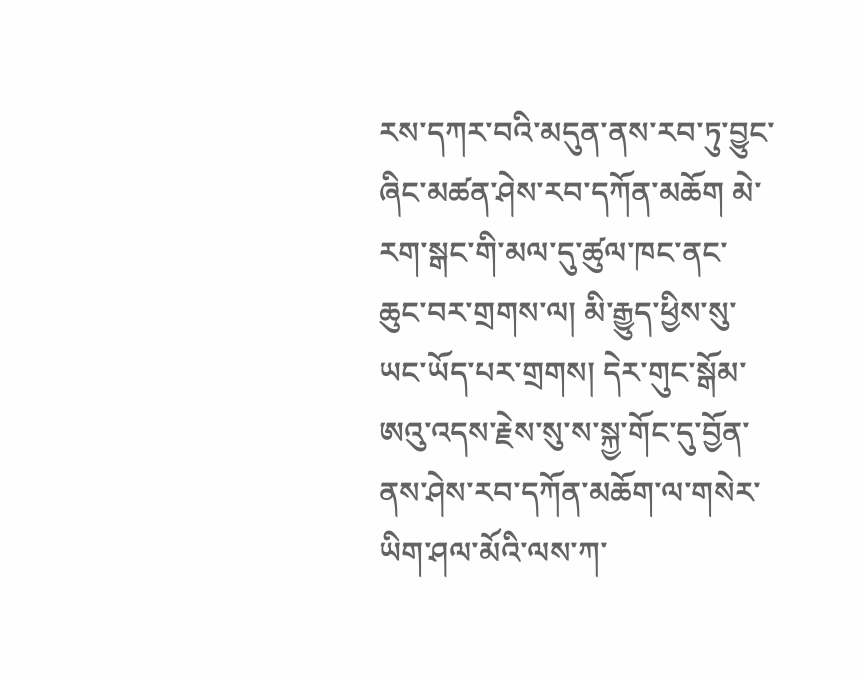རས་དཀར་བའི་མདུན་ནས་རབ་ཏུ་བྱུང་ཞིང་མཚན་ཤེས་རབ་དཀོན་མཆོག མེ་རག་སྒང་གི་མལ་དུ་ཚུལ་ཁང་ནང་ཆུང་བར་གྲགས་ལ། མི་རྒྱུད་ཕྱིས་སུ་ཡང་ཡོད་པར་གྲགས། དེར་གུང་སྒོམ་ཨའུ་འདས་རྗེས་སུ་ས་སྐྱ་གོང་དུ་བྱོན་ནས་ཤེས་རབ་དཀོན་མཆོག་ལ་གསེར་ཡིག་ཤལ་མོའི་ལས་ཀ་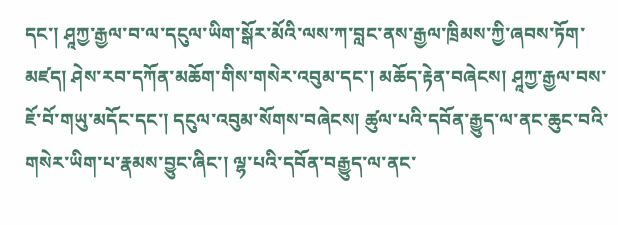དང་། ཤཱཀྱ་རྒྱལ་བ་ལ་དངུལ་ཡིག་སྒོར་མོའི་ལས་ཀ་བླང་ནས་རྒྱལ་ཁྲིམས་ཀྱི་ཞབས་ཏོག་མཛད། ཤེས་རབ་དཀོན་མཆོག་གིས་གསེར་འབུམ་དང་། མཆོད་རྟེན་བཞེངས། ཤཱཀྱ་རྒྱལ་བས་ཇོ་བོ་གཡུ་མདོང་དང་། དངུལ་འབུམ་སོགས་བཞེངས། ཚུལ་པའི་དབོན་རྒྱུད་ལ་ནང་ཆུང་བའི་གསེར་ཡིག་པ་རྣམས་བྱུང་ཞིང་། ལྷ་པའི་དབོན་བརྒྱུད་ལ་ནང་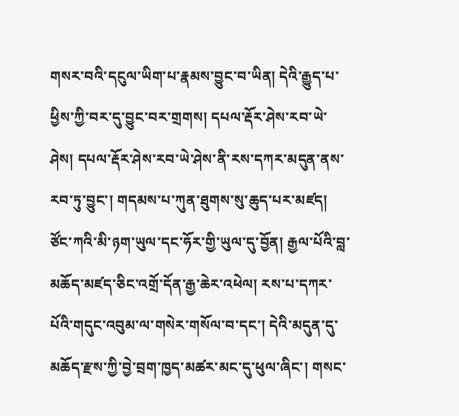གསར་བའི་དངུལ་ཡིག་པ་རྣམས་བྱུང་བ་ཡིན། དེའི་རྒྱུད་པ་ཕྱིས་ཀྱི་བར་དུ་བྱུང་བར་གྲགས། དཔལ་རྡོར་ཤེས་རབ་ཡེ་ཤེས། དཔལ་རྡོར་ཤེས་རབ་ཡེ་ཤེས་ནི་རས་དཀར་མདུན་ནས་རབ་ཏུ་བྱུང་། གདམས་པ་ཀུན་ཐུགས་སུ་ཆུད་པར་མཛད། ཙོང་ཀའི་མི་ཉག་ཡུལ་དང་ཧོར་གྱི་ཡུལ་དུ་བྱོན། རྒྱལ་པོའི་བླ་མཆོད་མཛད་ཅིང་འགྲོ་དོན་རྒྱ་ཆེར་འཕེལ། རས་པ་དཀར་པོའི་གདུང་འབུམ་ལ་གསེར་གསོལ་བ་དང་། དེའི་མདུན་དུ་མཆོད་རྫས་ཀྱི་བྱེ་བྲག་ཁྱད་མཚར་མང་དུ་ཕུལ་ཞིང་། གསང་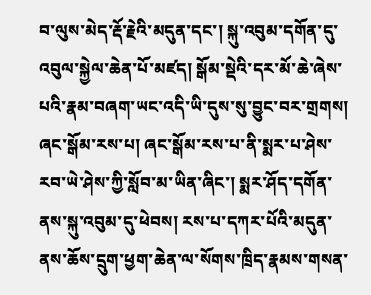བ་ལུས་མེད་རྡོ་རྗེའི་མདུན་དང་། སྐུ་འབུམ་དགོན་དུ་འབུལ་སྐྱེལ་ཆེན་པོ་མཛད། སྒོམ་སྡེའི་དར་མོ་ཆེ་ཞེས་པའི་རྣམ་བཞག་ཡང་འདི་ཡི་དུས་སུ་བྱུང་བར་གྲགས། ཞང་སྒོམ་རས་པ། ཞང་སྒོམ་རས་པ་ནི་སྨར་པ་ཤེས་རབ་ཡེ་ཤེས་ཀྱི་སློབ་མ་ཡིན་ཞིང་། སྨར་ཤོད་དགོན་ནས་སྐུ་འབུམ་དུ་ཕེབས། རས་པ་དཀར་པོའི་མདུན་ནས་ཆོས་དྲུག་ཕྱག་ཆེན་ལ་སོགས་ཁྲིད་རྣམས་གསན་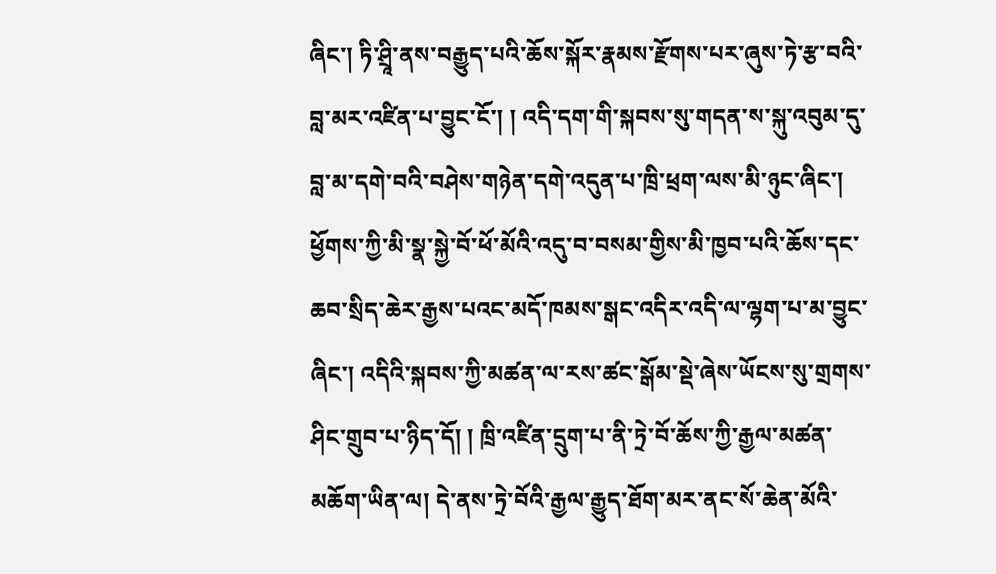ཞིང་། ཏི་ཤྲཱི་ནས་བརྒྱུད་པའི་ཆོས་སྐོར་རྣམས་རྫོགས་པར་ཞུས་ཏེ་རྩ་བའི་བླ་མར་འཛིན་པ་བྱུང་ངོ་། ། འདི་དག་གི་སྐབས་སུ་གདན་ས་སྐུ་འབུམ་དུ་བླ་མ་དགེ་བའི་བཤེས་གཉེན་དགེ་འདུན་པ་ཁྲི་ཕྲག་ལས་མི་ཉུང་ཞིང་། ཕྱོགས་ཀྱི་མི་སྣ་སྐྱེ་བོ་ཕོ་མོའི་འདུ་བ་བསམ་གྱིས་མི་ཁྱབ་པའི་ཆོས་དང་ཆབ་སྲིད་ཆེར་རྒྱས་པའང་མདོ་ཁམས་སྒང་འདིར་འདི་ལ་ལྷག་པ་མ་བྱུང་ཞིང་། འདིའི་སྐབས་ཀྱི་མཚན་ལ་རས་ཚང་སྒོམ་སྡེ་ཞེས་ཡོངས་སུ་གྲགས་ཤིང་གྲུབ་པ་ཉིད་དོ། ། ཁྲི་འཛིན་དྲུག་པ་ནི་ཏྲེ་བོ་ཆོས་ཀྱི་རྒྱལ་མཚན་མཆོག་ཡིན་ལ། དེ་ནས་ཏྲེ་བོའི་རྒྱལ་རྒྱུད་ཐོག་མར་ནང་སོ་ཆེན་མོའི་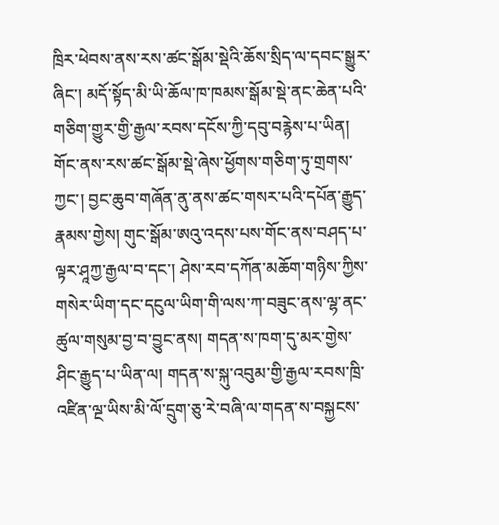ཁྲིར་ཕེབས་ནས་རས་ཚང་སྒོམ་སྡེའི་ཆོས་སྲིད་ལ་དབང་སྒྱུར་ཞིང་། མདོ་སྟོད་མི་ཡི་ཆོལ་ཁ་ཁམས་སྒོམ་སྡེ་ནང་ཆེན་པའི་གཅིག་གྱུར་གྱི་རྒྱལ་རབས་དངོས་ཀྱི་དབུ་བརྙེས་པ་ཡིན། གོང་ནས་རས་ཚང་སྒོམ་སྡེ་ཞེས་ཕྱོགས་གཅིག་ཏུ་གྲགས་ཀྱང་། བྱང་ཆུབ་གཞོན་ནུ་ནས་ཚང་གསར་པའི་དཔོན་རྒྱུད་རྣམས་གྱེས། གུང་སྒོམ་ཨའུ་འདས་པས་གོང་ནས་བཤད་པ་ལྟར་ཤཱཀྱ་རྒྱལ་བ་དང་། ཤེས་རབ་དཀོན་མཆོག་གཉིས་ཀྱིས་གསེར་ཡིག་དང་དངུལ་ཡིག་གི་ལས་ཀ་བཟུང་ནས་ལྷ་ནང་ཚུལ་གསུམ་བྱ་བ་བྱུང་ནས། གདན་ས་ཁག་དུ་མར་གྱེས་ཤིང་རྒྱུད་པ་ཡིན་ལ། གདན་ས་སྐུ་འབུམ་གྱི་རྒྱལ་རབས་ཁྲི་འཛིན་ལྔ་ཡིས་མི་ལོ་དྲུག་ཅུ་རེ་བཞི་ལ་གདན་ས་བསྐྱངས་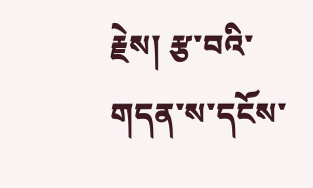རྗེས། རྩ་བའི་གདན་ས་དངོས་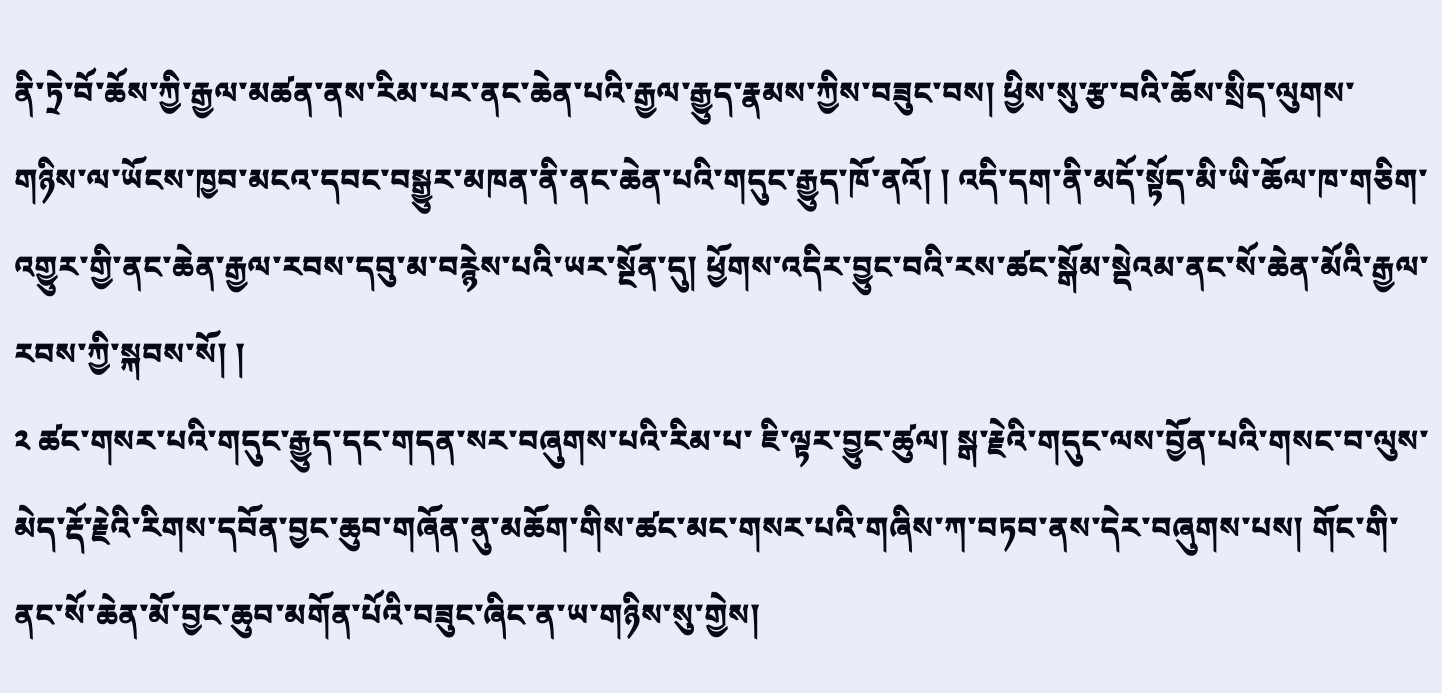ནི་ཏྲེ་བོ་ཆོས་ཀྱི་རྒྱལ་མཚན་ནས་རིམ་པར་ནང་ཆེན་པའི་རྒྱལ་རྒྱུད་རྣམས་ཀྱིས་བཟུང་བས། ཕྱིས་སུ་རྩ་བའི་ཆོས་སྲིད་ལུགས་གཉིས་ལ་ཡོངས་ཁྱབ་མངའ་དབང་བསྒྱུར་མཁན་ནི་ནང་ཆེན་པའི་གདུང་རྒྱུད་ཁོ་ནའོ། ། འདི་དག་ནི་མདོ་སྟོད་མི་ཡི་ཆོལ་ཁ་གཅིག་འགྱུར་གྱི་ནང་ཆེན་རྒྱལ་རབས་དབུ་མ་བརྙེས་པའི་ཡར་སྔོན་དུ། ཕྱོགས་འདིར་བྱུང་བའི་རས་ཚང་སྒོམ་སྡེའམ་ནང་སོ་ཆེན་མོའི་རྒྱལ་རབས་ཀྱི་སྐབས་སོ། །
༢ ཚང་གསར་པའི་གདུང་རྒྱུད་དང་གདན་སར་བཞུགས་པའི་རིམ་པ་ ཇི་ལྟར་བྱུང་ཚུལ། སྒ་རྗེའི་གདུང་ལས་བྱོན་པའི་གསང་བ་ལུས་མེད་རྡོ་རྗེའི་རིགས་དབོན་བྱང་ཆུབ་གཞོན་ནུ་མཆོག་གིས་ཚང་མང་གསར་པའི་གཞིས་ཀ་བཏབ་ནས་དེར་བཞུགས་པས། གོང་གི་ནང་སོ་ཆེན་མོ་བྱང་ཆུབ་མགོན་པོའི་བཟུང་ཞིང་ན་ཡ་གཉིས་སུ་གྱེས།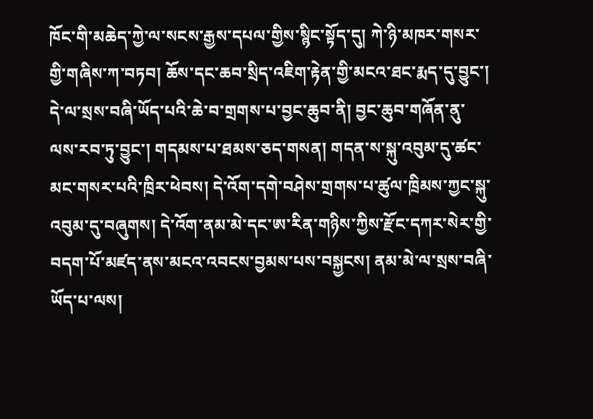ཁོང་གི་མཆེད་ཀྱེ་ལ་སངས་རྒྱས་དཔལ་གྱིས་སྙིང་སྟོད་དུ། ཀེ་ཉི་མཁར་གསར་གྱི་གཞིས་ཀ་བཏབ། ཆོས་དང་ཆབ་སྲིད་འཇིག་རྟེན་གྱི་མངའ་ཐང་རྨད་དུ་བྱུང་། དེ་ལ་སྲས་བཞི་ཡོད་པའི་ཆེ་བ་གྲགས་པ་བྱང་ཆུབ་ནི། བྱང་ཆུབ་གཞོན་ནུ་ལས་རབ་ཏུ་བྱུང་། གདམས་པ་ཐམས་ཅད་གསན། གདན་ས་སྐུ་འབུམ་དུ་ཚང་མང་གསར་པའི་ཁྲིར་ཕེབས། དེ་འོག་དགེ་བཤེས་གྲགས་པ་ཚུལ་ཁྲིམས་ཀྱང་སྐུ་འབུམ་དུ་བཞུགས། དེ་འོག་ནམ་མེ་དང་ཨ་རིན་གཉིས་ཀྱིས་རྫོང་དཀར་སེར་གྱི་བདག་པོ་མཛད་ནས་མངའ་འབངས་བྱམས་པས་བསྐྱངས། ནམ་མེ་ལ་སྲས་བཞི་ཡོད་པ་ལས།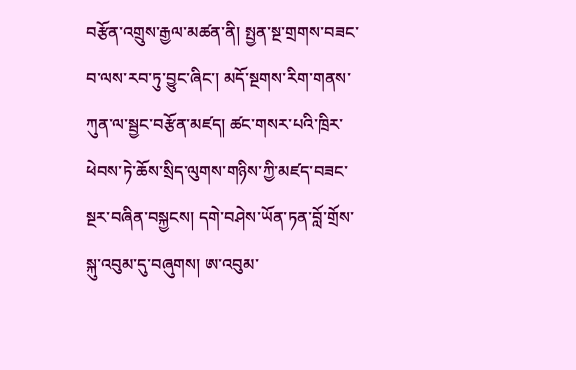བརྩོན་འགྲུས་རྒྱལ་མཚན་ནི། སྤྱན་སྔ་གྲགས་བཟང་བ་ལས་རབ་ཏུ་བྱུང་ཞིང་། མདོ་སྔགས་རིག་གནས་ཀུན་ལ་སྦྱང་བརྩོན་མཛད། ཚང་གསར་པའི་ཁྲིར་ཕེབས་ཏེ་ཆོས་སྲིད་ལུགས་གཉིས་ཀྱི་མཛད་བཟང་སྔར་བཞིན་བསྐྱངས། དགེ་བཤེས་ཡོན་ཏན་བློ་གྲོས་སྐུ་འབུམ་དུ་བཞུགས། ཨ་འབུམ་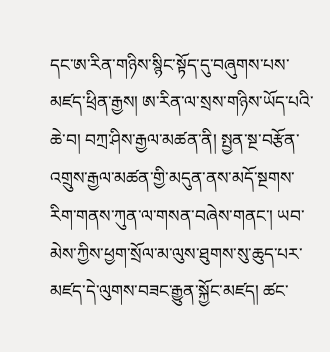དང་ཨ་རིན་གཉིས་སྙིང་སྟོད་དུ་བཞུགས་པས་མཛད་ཕྲིན་རྒྱས། ཨ་རིན་ལ་སྲས་གཉིས་ཡོད་པའི་ཆེ་བ། བཀྲ་ཤིས་རྒྱལ་མཚན་ནི། སྤྱན་སྔ་བརྩོན་འགྲུས་རྒྱལ་མཚན་གྱི་མདུན་ནས་མདོ་སྔགས་རིག་གནས་ཀུན་ལ་གསན་བཞེས་གནང་། ཡབ་མེས་ཀྱིས་ཕྱག་སྲོལ་མ་ལུས་ཐུགས་སུ་ཆུད་པར་མཛད་དེ་ལུགས་བཟང་རྒྱུན་སྐྱོང་མཛད། ཚང་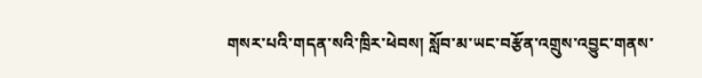གསར་པའི་གདན་སའི་ཁྲིར་ཕེབས། སློབ་མ་ཡང་བརྩོན་འགྲུས་འབྱུང་གནས་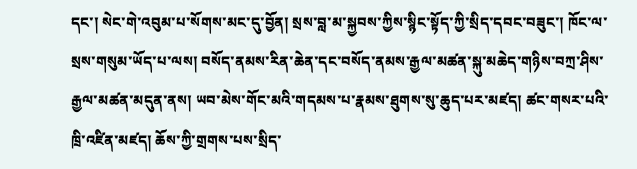དང་། སེང་གེ་འབུམ་པ་སོགས་མང་དུ་བྱོན། སྲས་བླ་མ་སྐྱབས་ཀྱིས་སྙིང་སྟོད་ཀྱི་སྲིད་དབང་བཟུང་། ཁོང་ལ་སྲས་གསུམ་ཡོད་པ་ལས། བསོད་ནམས་རིན་ཆེན་དང་བསོད་ནམས་རྒྱལ་མཚན་སྐུ་མཆེད་གཉིས་བཀྲ་ཤིས་རྒྱལ་མཚན་མདུན་ནས། ཡབ་མེས་གོང་མའི་གདམས་པ་རྣམས་ཐུགས་སུ་ཆུད་པར་མཛད། ཚང་གསར་པའི་ཁྲི་འཛིན་མཛད། ཆོས་ཀྱི་གྲགས་པས་སྲིད་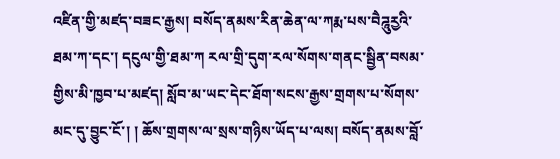འཛིན་གྱི་མཛད་བཟང་རྒྱས། བསོད་ནམས་རིན་ཆེན་ལ་ཀརྨ་པས་བཻཌཱུརྱའི་ཐམ་ཀ་དང་། དངུལ་གྱི་ཐམ་ཀ རལ་གྲི་དུག་རལ་སོགས་གནང་སྦྱིན་བསམ་གྱིས་མི་ཁྱབ་པ་མཛད། སློབ་མ་ཡང་དེང་ཐོག་སངས་རྒྱས་གྲགས་པ་སོགས་མང་དུ་བྱུང་ངོ་། ། ཆོས་གྲགས་ལ་སྲས་གཉིས་ཡོད་པ་ལས། བསོད་ནམས་བློ་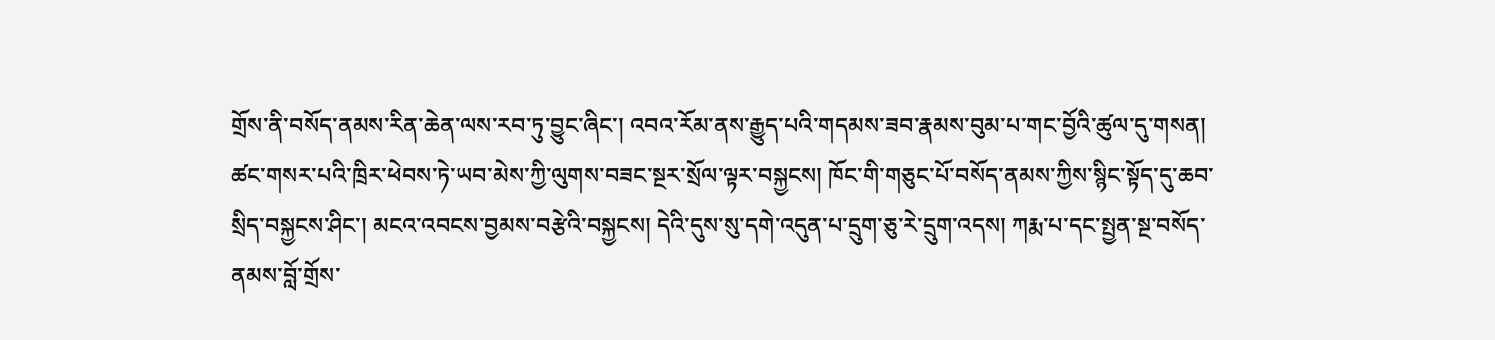གྲོས་ནི་བསོད་ནམས་རིན་ཆེན་ལས་རབ་ཏུ་བྱུང་ཞིང་། འབའ་རོམ་ནས་རྒྱུད་པའི་གདམས་ཟབ་རྣམས་བུམ་པ་གང་བྱོའི་ཚུལ་དུ་གསན། ཚང་གསར་པའི་ཁྲིར་ཕེབས་ཏེ་ཡབ་མེས་ཀྱི་ལུགས་བཟང་སྔར་སྲོལ་ལྟར་བསྐྱངས། ཁོང་གི་གཅུང་པོ་བསོད་ནམས་ཀྱིས་སྙིང་སྟོད་དུ་ཆབ་སྲིད་བསྐྱངས་ཤིང་། མངའ་འབངས་བྱམས་བརྩེའི་བསྐྱངས། དེའི་དུས་སུ་དགེ་འདུན་པ་དྲུག་ཅུ་རེ་དྲུག་འདས། ཀརྨ་པ་དང་སྤྱན་སྔ་བསོད་ནམས་བློ་གྲོས་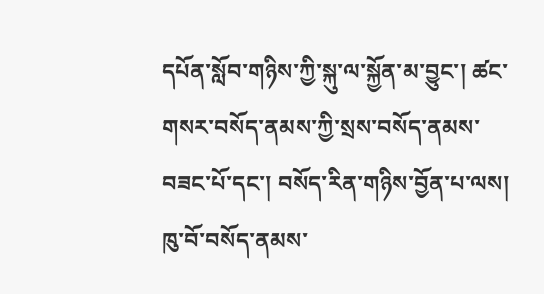དཔོན་སློབ་གཉིས་ཀྱི་སྐུ་ལ་སྐྱོན་མ་བྱུང་། ཚང་གསར་བསོད་ནམས་ཀྱི་སྲས་བསོད་ནམས་བཟང་པོ་དང་། བསོད་རིན་གཉིས་བྱོན་པ་ལས། ཁུ་བོ་བསོད་ནམས་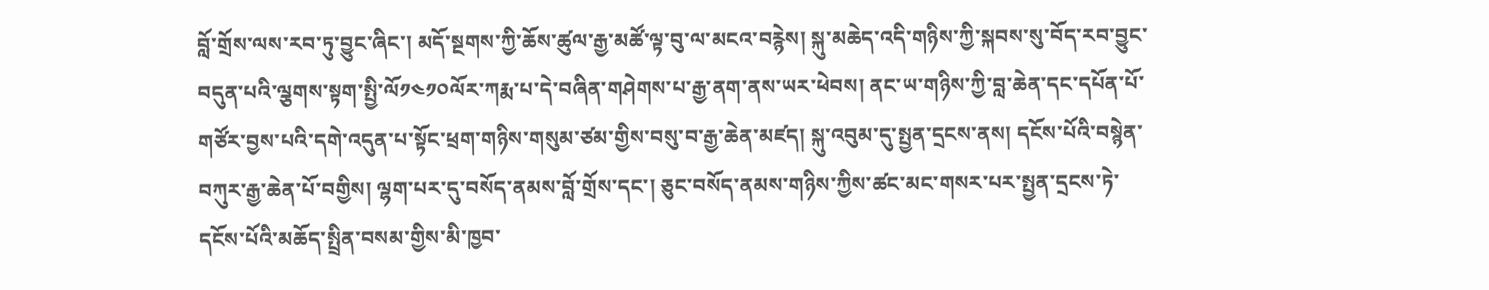བློ་གྲོས་ལས་རབ་ཏུ་བྱུང་ཞིང་། མདོ་སྔགས་ཀྱི་ཆོས་ཚུལ་རྒྱ་མཚོ་ལྟ་བུ་ལ་མངའ་བརྙེས། སྐུ་མཆེད་འདི་གཉིས་ཀྱི་སྐབས་སུ་བོད་རབ་བྱུང་བདུན་པའི་ལྕགས་སྟག་སྤྱི་ལོ༡༤༡༠ལོར་ཀརྨ་པ་དེ་བཞིན་གཤེགས་པ་རྒྱ་ནག་ནས་ཡར་ཕེབས། ནང་ཡ་གཉིས་ཀྱི་བླ་ཆེན་དང་དཔོན་པོ་གཙོར་བྱས་པའི་དགེ་འདུན་པ་སྟོང་ཕྲག་གཉིས་གསུམ་ཙམ་གྱིས་བསུ་བ་རྒྱ་ཆེན་མཛད། སྐུ་འབུམ་དུ་སྤྱན་དྲངས་ནས། དངོས་པོའི་བསྙེན་བཀུར་རྒྱ་ཆེན་པོ་བགྱིས། ལྷག་པར་དུ་བསོད་ནམས་བློ་གྲོས་དང་། ཅུང་བསོད་ནམས་གཉིས་ཀྱིས་ཚང་མང་གསར་པར་སྤྱན་དྲངས་ཏེ་དངོས་པོའི་མཆོད་སྤྲིན་བསམ་གྱིས་མི་ཁྱབ་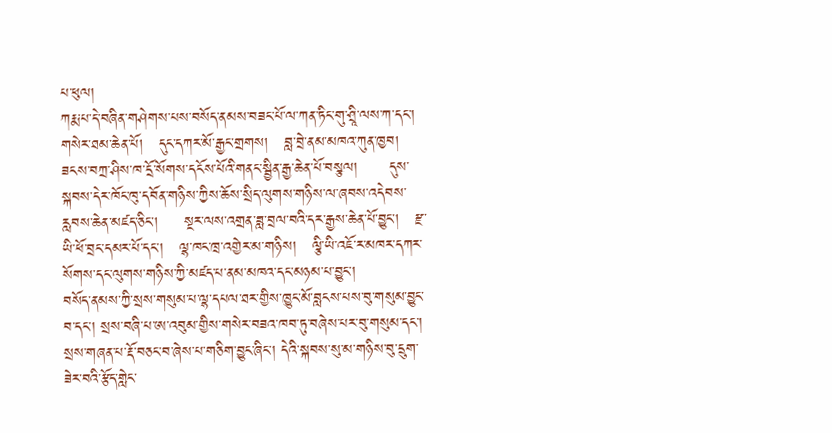པ་ཕུལ།
ཀརྨ་པ་དེ་བཞིན་གཤེགས་པས་བསོད་ནམས་བཟང་པོ་ལ་ཀན་ཏིང་གུ་ཤྲཱི་ལས་ཀ་དང་།  གསེར་ཐམ་ཆེན་པོ།   དུང་དཀར་མོ་རྒྱང་གྲགས།   བླ་བྲེ་ནམ་མཁའ་ཀུན་ཁྱབ།   ཟངས་བཀྲ་ཤིས་ཁ་དྲོ་སོགས་དངོས་པོའི་གནང་སྦྱིན་རྒྱ་ཆེན་པོ་བསྩལ།      དུས་སྐབས་དེར་ཁོང་ཁུ་དབོན་གཉིས་ཀྱིས་ཆོས་སྲིད་ལུགས་གཉིས་ལ་ཞབས་འདེབས་རླབས་ཆེན་མཛད་ཅིང་།     སྔར་ལས་འགྲན་ཟླ་བྲལ་བའི་དར་རྒྱས་ཆེན་པོ་བྱུང་།   རྫ་ཡི་ཕོ་བྲང་དམར་པོ་དང་།   ལྷ་ཁང་ཁྲ་འགྱེར་མ་གཉིས།   ལྕི་ཡི་འཇོ་ར་མཁར་དཀར་སོགས་དང་ལུགས་གཉིས་ཀྱི་མཛད་པ་ནམ་མཁའ་དང་མཉམ་པ་བྱུང་།
བསོད་ནམས་ཀྱི་སྲས་གསུམ་པ་ལྷ་དཔལ་ཐར་གྱིས་ཁྱུང་མོ་བླངས་པས་བུ་གསུམ་བྱུང་བ་དང་། སྲས་བཞི་པ་ཨ་འབུམ་གྱིས་གསེར་བཟའ་ཁབ་ཏུ་བཞེས་པར་བུ་གསུམ་དང་། སྲས་གཞན་པ་རྡོ་བཅང་བ་ཞེས་པ་གཅིག་བྱུང་ཞིང་། དེའི་སྐབས་སུ་མ་གཉིས་བུ་དྲུག་ཟེར་བའི་རྩོད་གླེང་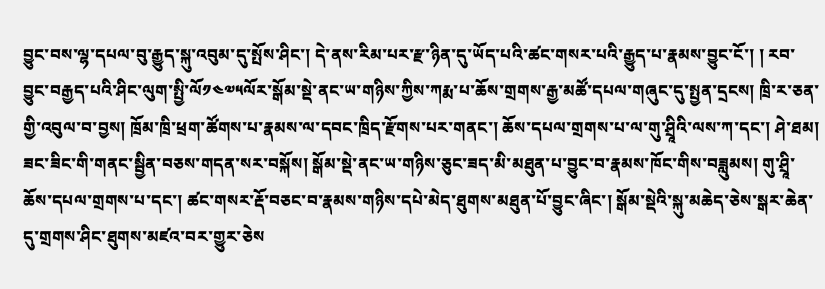བྱུང་བས་ལྷ་དཔལ་བུ་རྒྱུད་སྐུ་འབུམ་དུ་སྤོས་ཤིང་། དེ་ནས་རིམ་པར་རྫ་ཉིན་དུ་ཡོད་པའི་ཚང་གསར་པའི་རྒྱུད་པ་རྣམས་བྱུང་ངོ་། ། རབ་བྱུང་བརྒྱད་པའི་ཤིང་ལུག་སྤྱི་ལོ༡༤༧༥ལོར་སྒོམ་སྡེ་ནང་ཡ་གཉིས་ཀྱིས་ཀརྨ་པ་ཆོས་གྲགས་རྒྱ་མཚོ་དཔལ་གཞུང་དུ་སྤྱན་དྲངས། ཁྲི་ར་ཅན་གྱི་འབུལ་བ་བྱས། ཁྲོམ་ཁྲི་ཕྲག་ཚོགས་པ་རྣམས་ལ་དབང་ཁྲིད་རྫོགས་པར་གནང་། ཆོས་དཔལ་གྲགས་པ་ལ་གུ་ཤྲཱིའི་ལས་ཀ་དང་། ཤེ་ཐམ། ཟང་ཟིང་གི་གནང་སྦྱིན་བཅས་གདན་སར་བསྐོས། སྒོམ་སྡེ་ནང་ཡ་གཉིས་ཅུང་ཟད་མི་མཐུན་པ་བྱུང་བ་རྣམས་ཁོང་གིས་བཟླུམས། གུ་ཤྲཱི་ཆོས་དཔལ་གྲགས་པ་དང་། ཚང་གསར་རྡོ་བཅང་བ་རྣམས་གཉིས་དཔེ་མེད་ཐུགས་མཐུན་པོ་བྱུང་ཞིང་། སྒོམ་སྡེའི་སྐུ་མཆེད་ཅེས་སྒར་ཆེན་དུ་གྲགས་ཤིང་ཐུགས་མཛའ་བར་གྱུར་ཅེས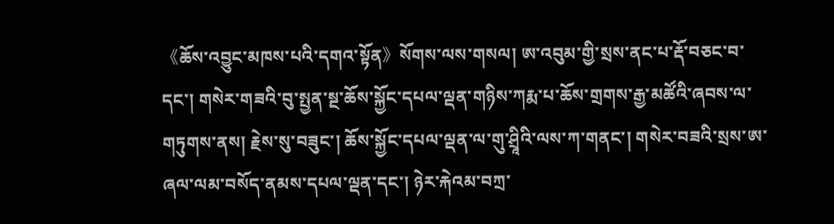《ཆོས་འབྱུང་མཁས་པའི་དགའ་སྟོན》སོགས་ལས་གསལ། ཨ་འབུམ་གྱི་སྲས་ནང་པ་རྡོ་བཅང་བ་དང་། གསེར་གཟའི་བུ་སྤྱན་སྔ་ཆོས་སྐྱོང་དཔལ་ལྡན་གཉིས་ཀརྨ་པ་ཆོས་གྲགས་རྒྱ་མཚོའི་ཞབས་ལ་གཏུགས་ནས། རྗེས་སུ་བཟུང་། ཆོས་སྐྱོང་དཔལ་ལྡན་ལ་གུ་ཤྲཱིའི་ལས་ཀ་གནང་། གསེར་བཟའི་སྲས་ཨ་ཞལ་ལམ་བསོད་ནམས་དཔལ་ལྡན་དང་། ཉེར་རྐེའམ་བཀྲ་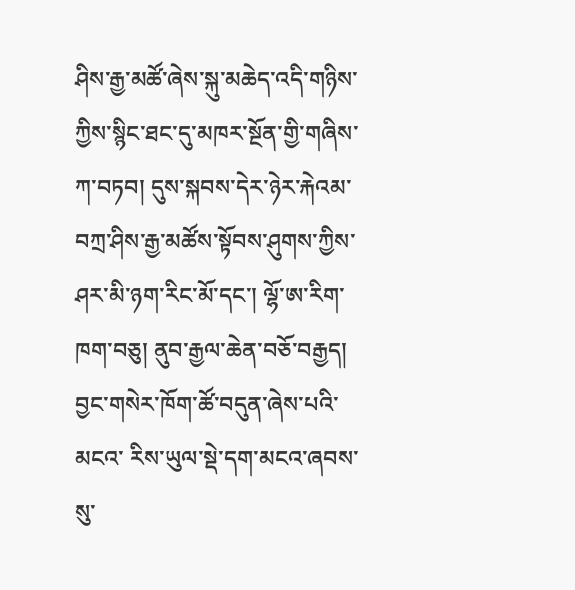ཤིས་རྒྱ་མཚོ་ཞེས་སྐུ་མཆེད་འདི་གཉིས་ཀྱིས་སྙིང་ཐང་དུ་མཁར་སྔོན་གྱི་གཞིས་ཀ་བཏབ། དུས་སྐབས་དེར་ཉེར་རྐེའམ་བཀྲ་ཤིས་རྒྱ་མཚོས་སྟོབས་ཤུགས་ཀྱིས་ཤར་མི་ཉག་རིང་མོ་དང་། ལྷོ་ཨ་རིག་ཁག་བཅུ། ནུབ་རྒྱལ་ཆེན་བཅོ་བརྒྱད། བྱང་གསེར་ཁོག་ཚོ་བདུན་ཞེས་པའི་མངའ་ རིས་ཡུལ་སྡེ་དག་མངའ་ཞབས་སུ་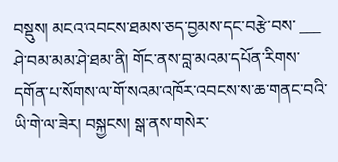བསྡུས། མངའ་འབངས་ཐམས་ཅད་བྱམས་དང་བརྩེ་བས་ ___ ཤེ་བམ་མམ་ཤེ་ཐམ་ནི། གོང་ནས་བླ་མའམ་དཔོན་རིགས་དགོན་པ་སོགས་ལ་གོ་སའམ་འཁོར་འབངས་ས་ཆ་གནང་བའི་ཡི་གེ་ལ་ཟེར། བསྐྱངས། སྒ་ནས་གསེར་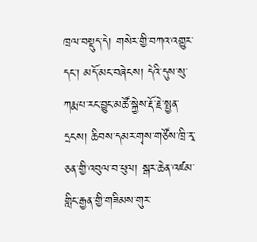ཁྲལ་བསྡུད་དེ། གསེར་གྱི་བཀའ་འགྱུར་དང་། མདོ་མང་བཞེངས། དེའི་དུས་སུ་ཀརྨ་པ་རང་བྱུང་མཚོ་སྐྱེས་རྡོ་རྗེ་སྤྱན་དྲངས། ཆིབས་དམར་གྭས་གཙོས་ཁྲི་རྭ་ཅན་གྱི་འབུལ་བ་ཕུལ། སྒར་ཆེན་འཛམ་གླིང་རྒྱན་གྱི་གཟིམས་གུར་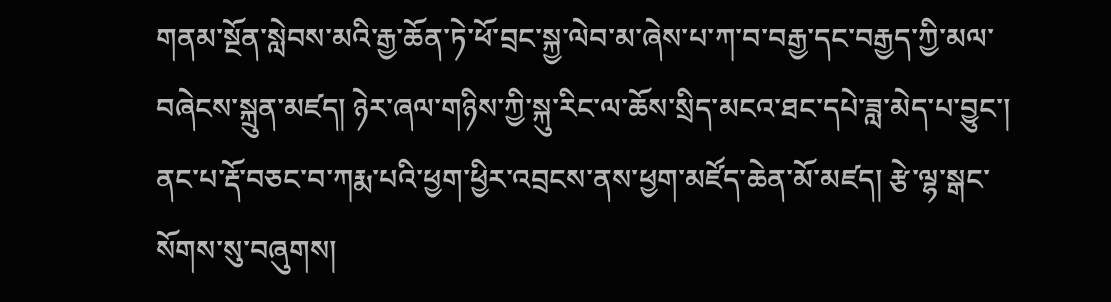གནམ་སྔོན་སླེབས་མའི་རྒྱ་ཆོན་ཏེ་ཕོ་བྲང་སྐྱ་ལེབ་མ་ཞེས་པ་ཀ་བ་བརྒྱ་དང་བརྒྱད་ཀྱི་མལ་བཞེངས་སྐྲུན་མཛད། ཉེར་ཞལ་གཉིས་ཀྱི་སྐུ་རིང་ལ་ཆོས་སྲིད་མངའ་ཐང་དཔེ་ཟླ་མེད་པ་བྱུང་། ནང་པ་རྡོ་བཅང་བ་ཀརྨ་པའི་ཕྱག་ཕྱིར་འབྲངས་ནས་ཕྱག་མཛོད་ཆེན་མོ་མཛད། རྩེ་ལྷ་སྒང་སོགས་སུ་བཞུགས།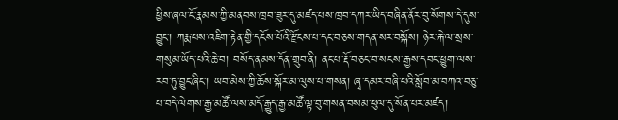ཕྱིས་ཞལ་ངོ་རྣམས་ཀྱི་མནབས་ཁྲབ་ཟུར་དུ་མཛད་པས་ཁྲབ་དཀར་ཡིད་བཞིན་ནོར་བུ་སོགས་དེ་དུས་བྱུང་། ཀརྨ་པས་འཇིག་རྟེན་གྱི་དངོས་པོའི་རྫོངས་པ་དང་བཅས་གདན་སར་བསྐོས། ཉེར་རྐེ་ལ་སྲས་གསུམ་ཡོད་པའི་ཆེ་བ། བསོད་ནམས་དོན་གྲུབ་ནི། ནང་པ་རྡོ་བཅང་བ་སངས་རྒྱས་དབང་ཕྱུག་ལས་རབ་ཏུ་བྱུང་ཞིང་། ཡབ་མེས་ཀྱི་ཆོས་སྐོར་མ་ལུས་པ་གསན། ཞྭ་དམར་བཞི་པའི་སློབ་མ་བཀའ་བཅུ་པ་བདེ་ལེགས་རྒྱ་མཚོ་ལས་མདོ་རྒྱུད་རྒྱ་མཚོ་ལྟ་བུ་གསན་བསམ་ཕུལ་དུ་སོན་པར་མཛད།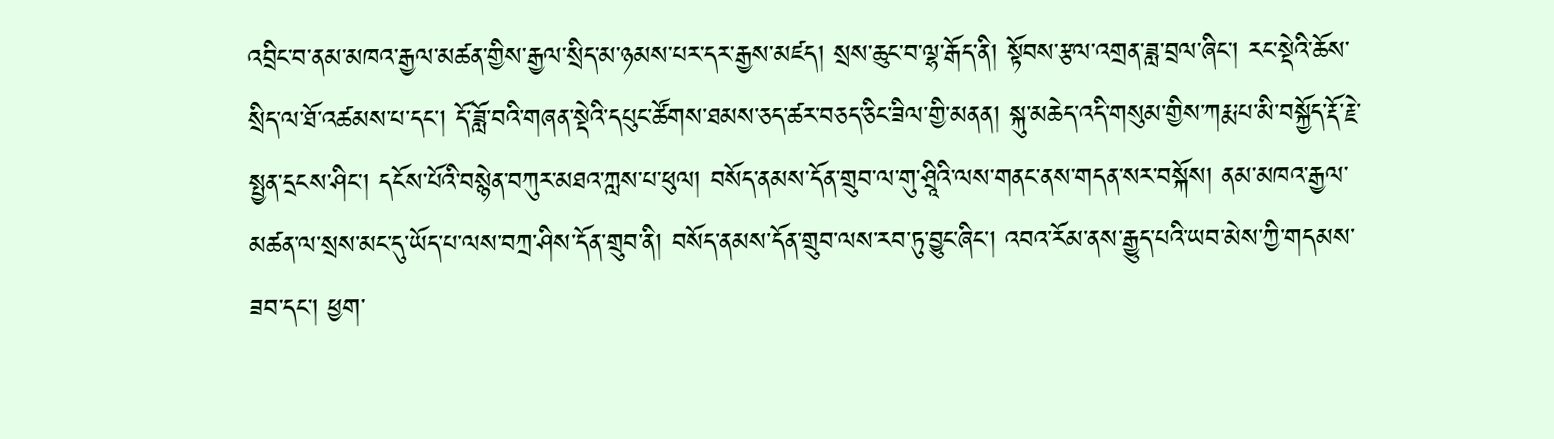འབྲིང་བ་ནམ་མཁའ་རྒྱལ་མཚན་གྱིས་རྒྱལ་སྲིད་མ་ཉམས་པར་དར་རྒྱས་མཛད། སྲས་ཆུང་བ་ལྷ་རྒོད་ནི། སྟོབས་རྩལ་འགྲན་ཟླ་བྲལ་ཞིང་། རང་སྡེའི་ཆོས་སྲིད་ལ་ཐོ་འཚམས་པ་དང་། དོ་ཟློ་བའི་གཞན་སྡེའི་དཔུང་ཚོགས་ཐམས་ཅད་ཚར་བཅད་ཅིང་ཟིལ་གྱི་མནན། སྐུ་མཆེད་འདི་གསུམ་གྱིས་ཀརྨ་པ་མི་བསྐྱོད་རྡོ་རྗེ་སྤྱན་དྲངས་ཤིང་། དངོས་པོའི་བསྙེན་བཀུར་མཐའ་ཀླས་པ་ཕུལ། བསོད་ནམས་དོན་གྲུབ་ལ་གུ་ཤྲཱིའི་ལས་གནང་ནས་གདན་སར་བསྐོས། ནམ་མཁའ་རྒྱལ་མཚན་ལ་སྲས་མང་དུ་ཡོད་པ་ལས་བཀྲ་ཤིས་དོན་གྲུབ་ནི། བསོད་ནམས་དོན་གྲུབ་ལས་རབ་ཏུ་བྱུང་ཞིང་། འབའ་རོམ་ནས་རྒྱུད་པའི་ཡབ་མེས་ཀྱི་གདམས་ཟབ་དང་། ཕྱག་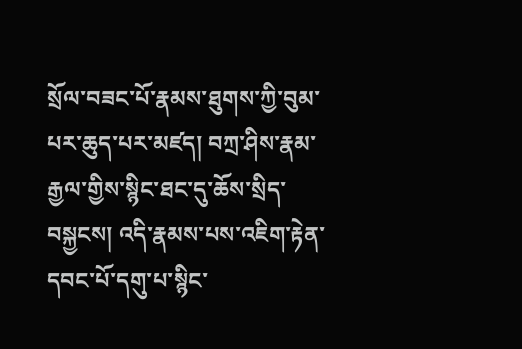སྲོལ་བཟང་པོ་རྣམས་ཐུགས་ཀྱི་བུམ་པར་ཆུད་པར་མཛད། བཀྲ་ཤིས་རྣམ་རྒྱལ་གྱིས་སྙིང་ཐང་དུ་ཆོས་སྲིད་བསྐྱངས། འདི་རྣམས་པས་འཇིག་རྟེན་དབང་པོ་དགུ་པ་སྙིང་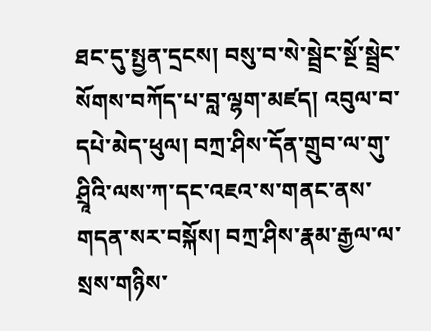ཐང་དུ་སྤྱན་དྲངས། བསུ་བ་སེ་སྦྲེང་སྔོ་སྦྲེང་སོགས་བཀོད་པ་བླ་ལྷག་མཛད། འབུལ་བ་དཔེ་མེད་ཕུལ། བཀྲ་ཤིས་དོན་གྲུབ་ལ་གུ་ཤྲཱིའི་ལས་ཀ་དང་འཇའ་ས་གནང་ནས་གདན་སར་བསྐོས། བཀྲ་ཤིས་རྣམ་རྒྱལ་ལ་སྲས་གཉིས་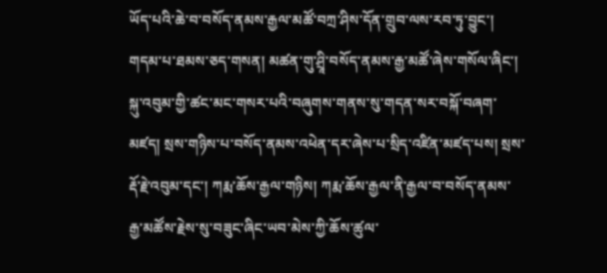ཡོད་པའི་ཆེ་བ་བསོད་ནམས་རྒྱལ་མཚོ་བཀྲ་ཤིས་དོན་གྲུབ་ལས་རབ་ཏུ་བྱུང་། གདམ་པ་ཐམས་ཅད་གསན། མཚན་གུ་ཤྲཱི་བསོད་ནམས་རྒྱ་མཚོ་ཞེས་གསོལ་ཞིང་། སྐུ་འབུམ་གྱི་ཚང་མང་གསར་པའི་བཞུགས་གནས་སུ་གདན་སར་བསྐོ་བཞག་མཛད། སྲས་གཉིས་པ་བསོད་ནམས་འཕེན་དར་ཞེས་པ་སྲིད་འཛིན་མཛད་པས། སྲས་རྡོ་རྗེ་འབུམ་དང་། ཀརྨ་ཆོས་རྒྱལ་གཉིས། ཀརྨ་ཆོས་རྒྱལ་ནི་རྒྱལ་བ་བསོད་ནམས་རྒྱ་མཚོས་རྗེས་སུ་བཟུང་ཞིང་ཡབ་མེས་ཀྱི་ཆོས་ཚུལ་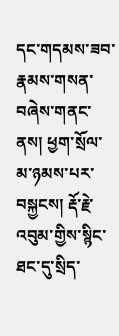དང་གདམས་ཟབ་རྣམས་གསན་བཞེས་གནང་ནས། ཕྱག་སྲོལ་མ་ཉམས་པར་བསྐྱངས། རྡོ་རྗེ་འབུམ་གྱིས་སྙིང་ཐང་དུ་སྲིད་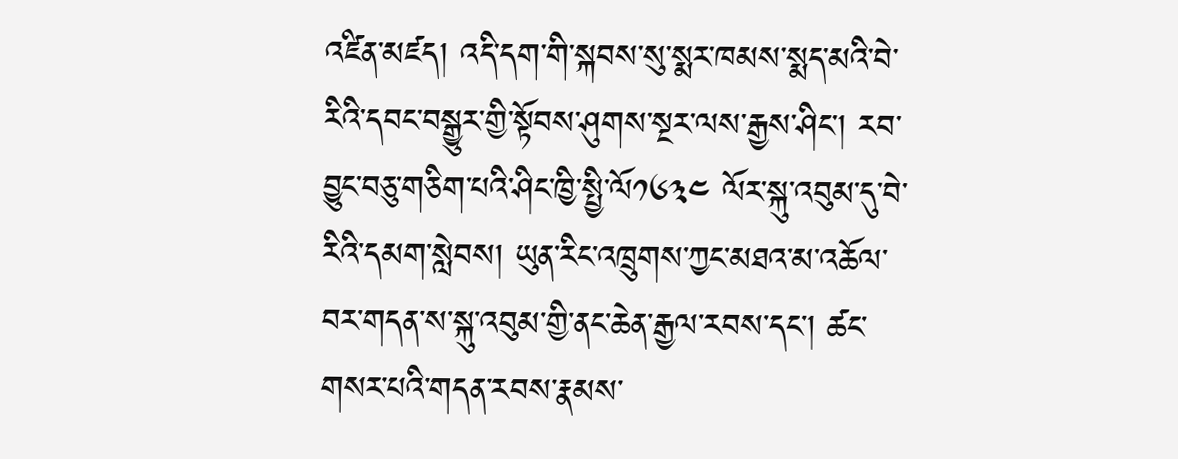འཛིན་མཛད། འདི་དག་གི་སྐབས་སུ་སྨར་ཁམས་སྨད་མའི་བེ་རིའི་དབང་བསྒྱུར་གྱི་སྟོབས་ཤུགས་སྔར་ལས་རྒྱས་ཤིང་། རབ་བྱུང་བཅུ་གཅིག་པའི་ཤིང་ཁྱི་སྤྱི་ལོ༡༦༣༤ ལོར་སྐུ་འབུམ་དུ་བེ་རིའི་དམག་སླེབས། ཡུན་རིང་འཁྲུགས་ཀྱང་མཐའ་མ་འཆོལ་བར་གདན་ས་སྐུ་འབུམ་གྱི་ནང་ཆེན་རྒྱལ་རབས་དང་། ཚང་གསར་པའི་གདན་རབས་རྣམས་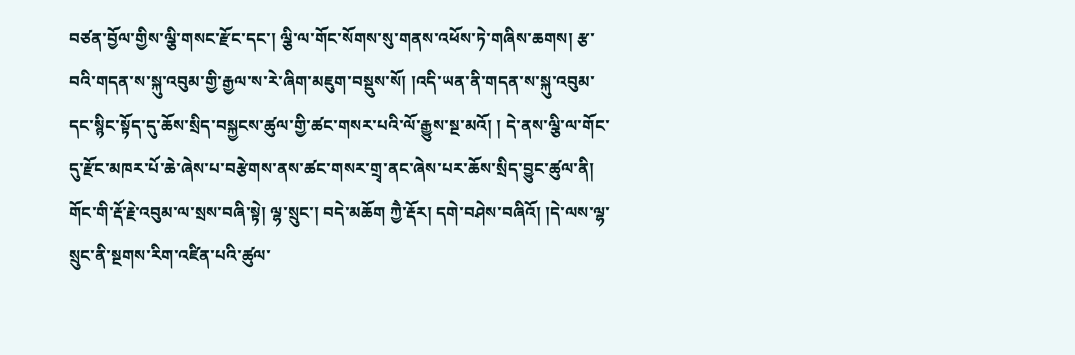བཙན་བྱོལ་གྱིས་ལྕི་གསང་རྫོང་དང་། ལྕི་ལ་གོང་སོགས་སུ་གནས་འཕོས་ཏེ་གཞིས་ཆགས། རྩ་བའི་གདན་ས་སྐུ་འབུམ་གྱི་རྒྱལ་ས་རེ་ཞིག་མཇུག་བསྡུས་སོ། །འདི་ཡན་ནི་གདན་ས་སྐུ་འབུམ་དང་སྙིང་སྟོད་དུ་ཆོས་སྲིད་བསྐྱངས་ཚུལ་གྱི་ཚང་གསར་པའི་ལོ་རྒྱུས་སྔ་མའོ། ། དེ་ནས་ལྕི་ལ་གོང་དུ་རྫོང་མཁར་པོ་ཆེ་ཞེས་པ་བརྩེགས་ནས་ཚང་གསར་གྲྭ་ནང་ཞེས་པར་ཆོས་སྲིད་བྱུང་ཚུལ་ནི། གོང་གི་རྡོ་རྗེ་འབུམ་ལ་སྲས་བཞི་སྟེ། ལྷ་སྲུང་། བདེ་མཆོག ཀྱཻ་རྡོར། དགེ་བཤེས་བཞིའོ། །དེ་ལས་ལྷ་སྲུང་ནི་སྔགས་རིག་འཛིན་པའི་ཚུལ་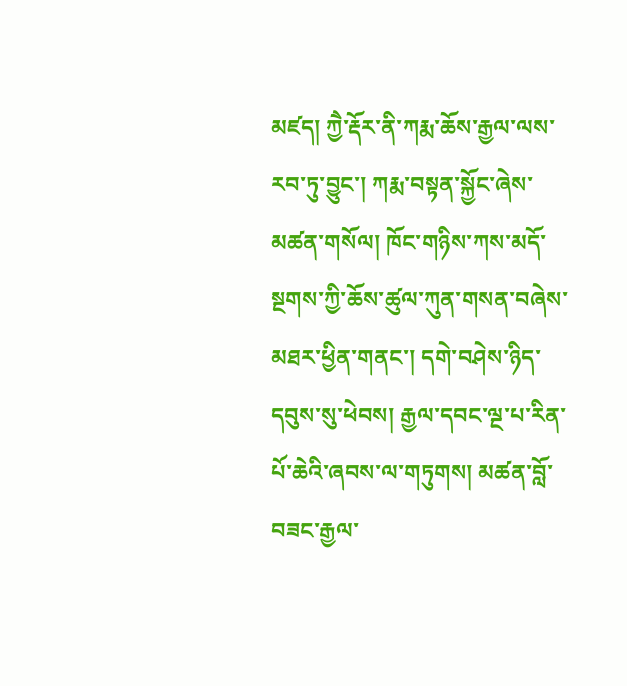མཛད། ཀྱཻ་རྡོར་ནི་ཀརྨ་ཆོས་རྒྱལ་ལས་རབ་ཏུ་བྱུང་། ཀརྨ་བསྟན་སྐྱོང་ཞེས་མཚན་གསོལ། ཁོང་གཉིས་ཀས་མདོ་སྔགས་ཀྱི་ཆོས་ཚུལ་ཀུན་གསན་བཞེས་མཐར་ཕྱིན་གནང་། དགེ་བཤེས་ཉིད་དབུས་སུ་ཕེབས། རྒྱལ་དབང་ལྔ་པ་རིན་པོ་ཆེའི་ཞབས་ལ་གཏུགས། མཚན་བློ་བཟང་རྒྱལ་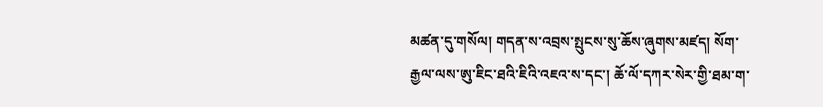མཚན་དུ་གསོལ། གདན་ས་འབྲས་སྤུངས་སུ་ཆོས་ཞུགས་མཛད། སོག་རྒྱལ་ལས་ཨུ་ཇིང་ཐའི་ཇིའི་འཇའ་ས་དང་། ཆོ་ལོ་དཀར་སེར་གྱི་ཐམ་ག་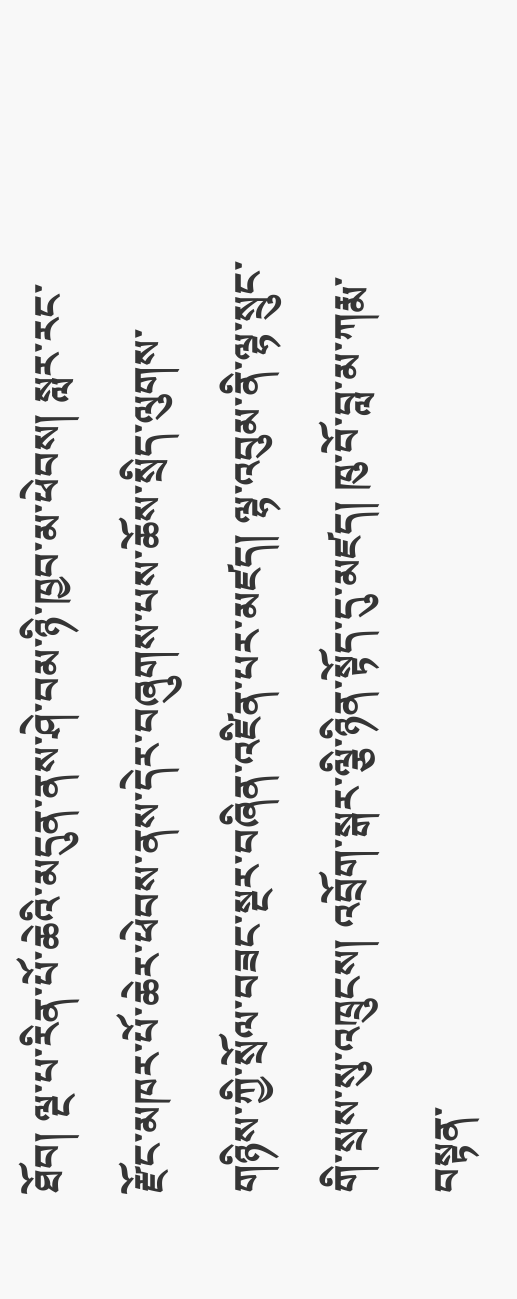ཐོབ། ལྔ་པ་རིན་པོ་ཆེའི་མདུན་ནས་ཤེ་བམ་ཉི་ཁྱབ་མ་ཕེབས། སླར་རང་རྫོང་མཁར་པོ་ཆེར་ཕེབས་ནས་དེར་བཞུགས་པས་ཆོས་སྲིད་ལུགས་གཉིས་ཀྱི་སྲོལ་བཟང་སྔར་བཞིན་འཛིན་པར་མཛད། ལྷ་འབུམ་ནི་ལྷ་སྲུང་གི་སྲས་སུ་འཁྲུངས། འབྲོག་སྒར་ལྕི་ཉིན་སྟོད་དུ་མཛད། ཁུ་བོ་བླ་མ་ཀརྨ་བསྟན་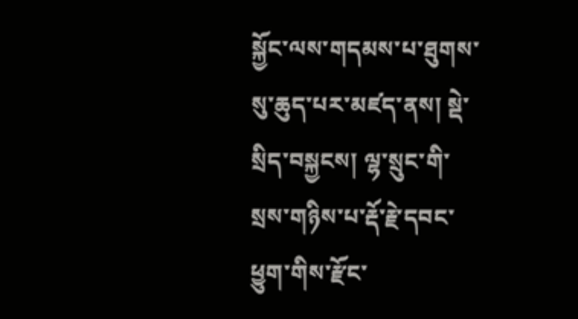སྐྱོང་ལས་གདམས་པ་ཐུགས་སུ་ཆུད་པར་མཛད་ནས། སྡེ་སྲིད་བསྐྱངས། ལྷ་སྲུང་གི་སྲས་གཉིས་པ་རྡོ་རྗེ་དབང་ཕྱུག་གིས་རྫོང་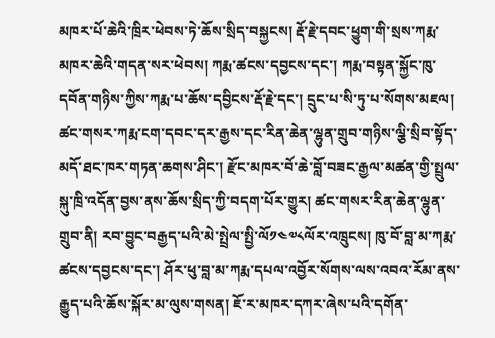མཁར་པོ་ཆེའི་ཁྲིར་ཕེབས་ཏེ་ཆོས་སྲིད་བསྐྱངས། རྡོ་རྗེ་དབང་ཕྱུག་གི་སྲས་ཀརྨ་མཁར་ཆེའི་གདན་སར་ཕེབས། ཀརྨ་ཚངས་དབྱངས་དང་། ཀརྨ་བསྟན་སྐྱོང་ཁུ་དབོན་གཉིས་ཀྱིས་ཀརྨ་པ་ཆོས་དབྱིངས་རྡོ་རྗེ་དང་། དྲུང་པ་སི་ཏུ་པ་སོགས་མཇལ། ཚང་གསར་ཀརྨ་ངག་དབང་དར་རྒྱས་དང་རིན་ཆེན་ལྷུན་གྲུབ་གཉིས་ལྕི་སྲིབ་སྟོད་མདོ་ཐང་ཁར་གཏན་ཆགས་ཤིང་། རྫོང་མཁར་བོ་ཆེ་བློ་བཟང་རྒྱལ་མཚན་གྱི་སྤྲུལ་སྐུ་ཁྲི་འདོན་བྱས་ནས་ཆོས་སྲིད་ཀྱི་བདག་པོར་གྱུར། ཚང་གསར་རིན་ཆེན་ལྷུན་གྲུབ་ནི། རབ་བྱུང་བརྒྱད་པའི་མེ་སྤྲེལ་སྤྱི་ལོ༡༤༧༨ལོར་འཁྲུངས། ཁུ་བོ་བླ་མ་ཀརྨ་ཚངས་དབྱངས་དང་། ཤོར་ཕུ་བླ་མ་ཀརྨ་དཔལ་འབྱོར་སོགས་ལས་འབའ་རོམ་ནས་རྒྱུད་པའི་ཆོས་སྐོར་མ་ལུས་གསན། ཇོ་ར་མཁར་དཀར་ཞེས་པའི་དགོན་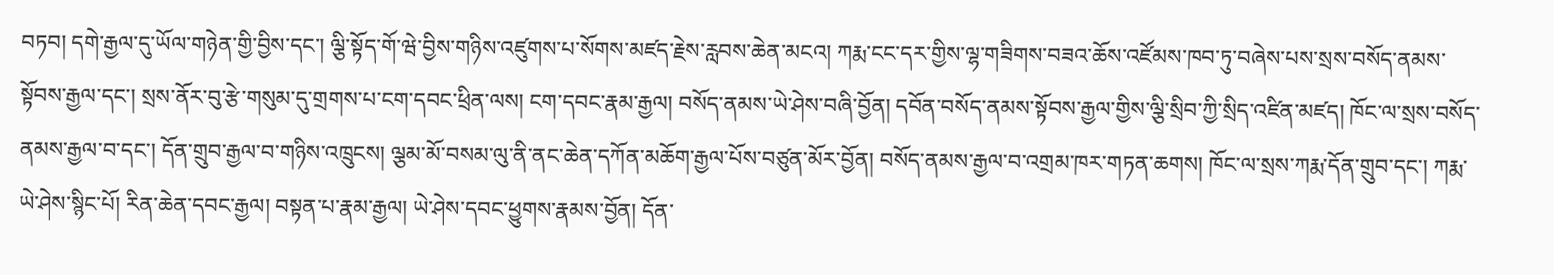བཏབ། དགེ་རྒྱལ་དུ་ཡོལ་གཉེན་གྱི་བྱིས་དང་། ལྕི་སྟོད་གོ་ཝེ་བྱིས་གཉིས་འཛུགས་པ་སོགས་མཛད་རྗེས་རླབས་ཆེན་མངའ། ཀརྨ་ངང་དར་གྱིས་ལྷ་གཟིགས་བཟའ་ཆོས་འཛོམས་ཁབ་ཏུ་བཞེས་པས་སྲས་བསོད་ནམས་སྟོབས་རྒྱལ་དང་། སྲས་ནོར་བུ་རྩེ་གསུམ་དུ་གྲགས་པ་ངག་དབང་ཕྲིན་ལས། ངག་དབང་རྣམ་རྒྱལ། བསོད་ནམས་ཡེ་ཤེས་བཞི་བྱོན། དབོན་བསོད་ནམས་སྟོབས་རྒྱལ་གྱིས་ལྕི་སྲིབ་ཀྱི་སྲིད་འཛིན་མཛད། ཁོང་ལ་སྲས་བསོད་ནམས་རྒྱལ་བ་དང་། དོན་གྲུབ་རྒྱལ་བ་གཉིས་འཁྲུངས། ལྕམ་མོ་བསམ་ལུ་ནི་ནང་ཆེན་དཀོན་མཆོག་རྒྱལ་པོས་བཙུན་མོར་བྱོན། བསོད་ནམས་རྒྱལ་བ་འགྲམ་ཁར་གཏན་ཆགས། ཁོང་ལ་སྲས་ཀརྨ་དོན་གྲུབ་དང་། ཀརྨ་ཡེ་ཤེས་སྙིང་པོ། རིན་ཆེན་དབང་རྒྱལ། བསྟན་པ་རྣམ་རྒྱལ། ཡེ་ཤེས་དབང་ཕྱུགས་རྣམས་བྱོན། དོན་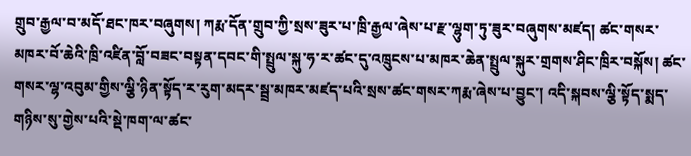གྲུབ་རྒྱལ་བ་མདོ་ཐང་ཁར་བཞུགས། ཀརྨ་དོན་གྲུབ་ཀྱི་སྲས་ཟུར་པ་ཁྲི་རྒྱལ་ཞེས་པ་རྫ་ལྷུག་ཏུ་ཟུར་བཞུགས་མཛད། ཚང་གསར་མཁར་བོ་ཆེའི་ཁྲི་འཛིན་བློ་བཟང་བསྟན་དབང་གི་སྤྲུལ་སྐུ་ཧ་ར་ཚང་དུ་འཁྲུངས་པ་མཁར་ཆེན་སྤྲུལ་སྐུར་གྲགས་ཤིང་ཁྲིར་བསྐོས། ཚང་གསར་ལྷ་འབུམ་གྱིས་ལྕི་ཉིན་སྟོད་ར་རུག་མདར་སྦྲ་མཁར་མཛད་པའི་སྲས་ཚང་གསར་ཀརྨ་ཞེས་པ་བྱུང་། འདི་སྐབས་ལྕི་སྟོད་སྨད་གཉིས་སུ་གྱེས་པའི་སྡེ་ཁག་ལ་ཚང་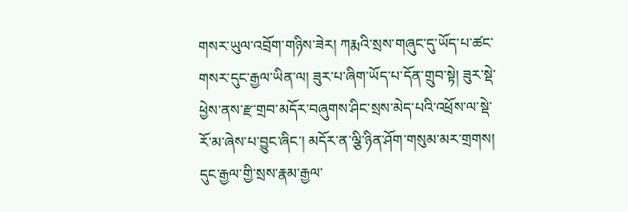གསར་ཡུལ་འབྲོག་གཉིས་ཟེར། ཀརྨའི་སྲས་གཞུང་དུ་ཡོད་པ་ཚང་གསར་དུང་རྒྱལ་ཡིན་ལ། ཟུར་པ་ཞིག་ཡོད་པ་དོན་གྲུབ་སྟེ། ཟུར་སྡེ་ཕྱེས་ནས་རྫ་གྲབ་མདོར་བཞུགས་ཤིང་སྲས་མེད་པའི་འཕྲོས་ལ་སྡེ་རོ་མ་ཞེས་པ་བྱུང་ཞིང་། མདོར་ན་ལྕི་ཉིན་ཤོག་གསུམ་མར་གྲགས། དུང་རྒྱལ་གྱི་སྲས་རྣམ་རྒྱལ་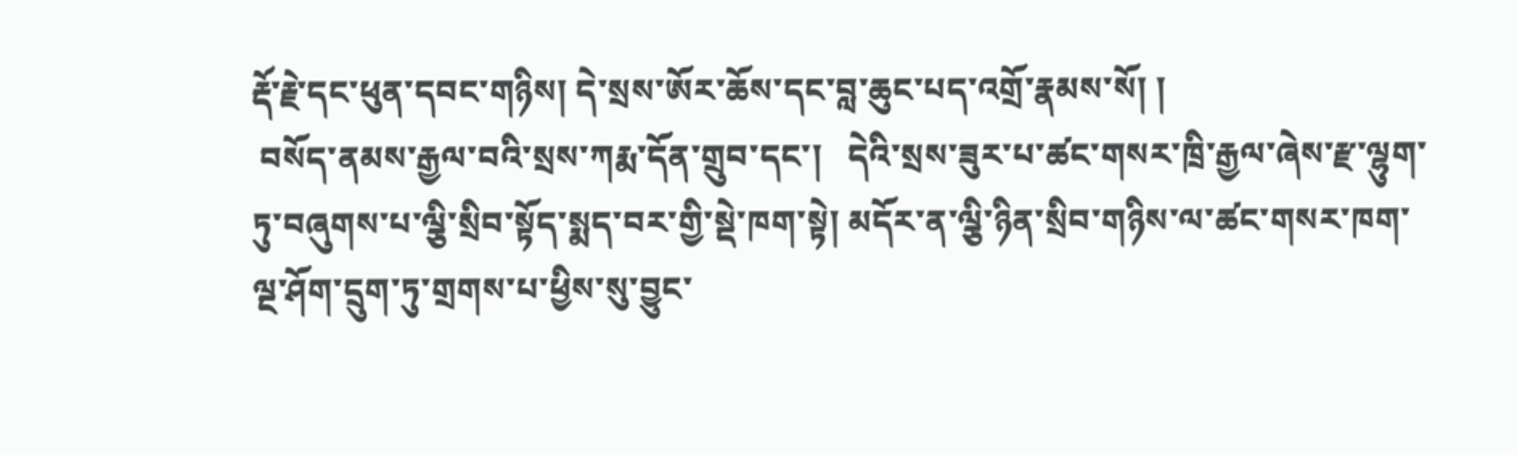རྡོ་རྗེ་དང་ཕུན་དབང་གཉིས། དེ་སྲས་ཨོར་ཆོས་དང་བླ་ཆུང་པད་འགྲོ་རྣམས་སོ། །
 བསོད་ནམས་རྒྱལ་བའི་སྲས་ཀརྨ་དོན་གྲུབ་དང་།   དེའི་སྲས་ཟུར་པ་ཚང་གསར་ཁྲི་རྒྱལ་ཞེས་རྫ་ལྷུག་ཏུ་བཞུགས་པ་ལྕི་སྲིབ་སྟོད་སྨད་བར་གྱི་སྡེ་ཁག་སྟེ། མདོར་ན་ལྕི་ཉིན་སྲིབ་གཉིས་ལ་ཚང་གསར་ཁག་ལྔ་ཤོག་དྲུག་ཏུ་གྲགས་པ་ཕྱིས་སུ་བྱུང་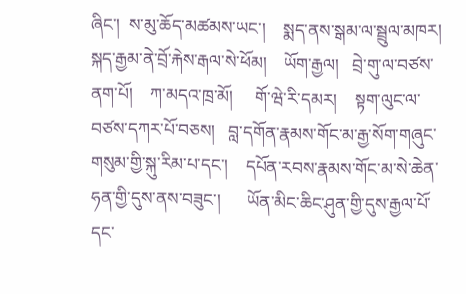ཞིང་།  ས་མུ་ཆོད་མཚམས་ཡང་།    སྨད་ནས་སྒམ་ལ་སྦྲུལ་མཁར།  སྐད་རྒྱམ་ནེ་བྲོ་རྐེས་རྒལ་སེ་ཕོམ།    ཡོག་རྒྱལ།   བྲེ་གུ་ལ་བཙས་ནག་པོ།    ཀ་མདའ་ཁྲ་མོ།     གོ་ཝེ་རི་དམར།    སྟག་ལུང་ལ་བཙས་དཀར་པོ་བཅས།   བླ་དགོན་རྣམས་གོང་མ་རྒྱ་སོག་གཞུང་གསུམ་གྱི་སྐུ་རིམ་པ་དང་།    དཔོན་རབས་རྣམས་གོང་མ་སེ་ཆེན་ཧན་གྱི་དུས་ནས་བཟུང་།      ཡོན་མིང་ཆིང་ཤུན་གྱི་དུས་རྒྱལ་པོ་དང་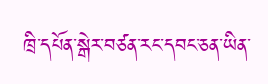ཁྲི་དཔོན་སྒེར་བཙན་རང་དབང་ཅན་ཡིན་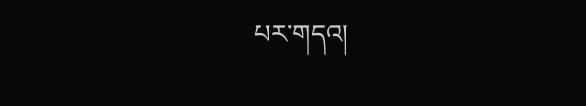པར་གདའ།